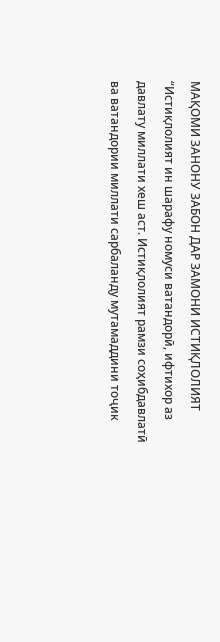МАҚОМИ ЗАНОНУ ЗАБОН ДАР ЗАМОНИ ИСТИҚЛОЛИЯТ
“Истиқлолият ин шарафу номуси ватандорӣ, ифтихор аз давлату миллати хеш аст. Истиқлолият рамзи соҳибдавлатӣ ва ватандории миллати сарбаланду мутамаддини тоҷик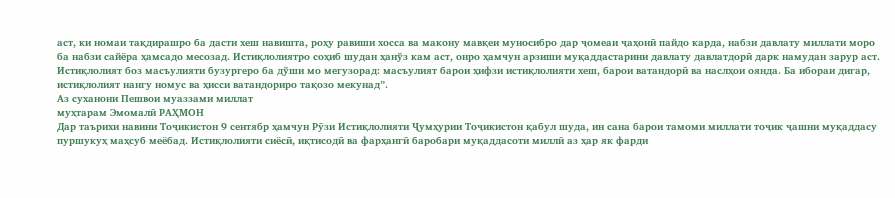аст, ки номаи тақдирашро ба дасти хеш навишта, роҳу равиши хосса ва макону мавқеи муносибро дар ҷомеаи ҷаҳонӣ пайдо карда, набзи давлату миллати моро ба набзи сайёра ҳамсадо месозад. Истиқлолиятро соҳиб шудан ҳанўз кам аст, онро ҳамчун арзиши муқаддастарини давлату давлатдорӣ дарк намудан зарур аст. Истиқлолият боз масъулияти бузургеро ба дўши мо мегузорад: масъулият барои ҳифзи истиқлолияти хеш, барои ватандорӣ ва наслҳои оянда. Ба ибораи дигар, истиқлолият нангу номус ва ҳисси ватандориро тақозо мекунад”.
Аз суханони Пешвои муаззами миллат
муҳтарам Эмомалӣ РАҲМОН
Дар таърихи навини Тоҷикистон 9 сентябр ҳамчун Рӯзи Истиқлолияти Ҷумҳурии Тоҷикистон қабул шуда, ин сана барои тамоми миллати тоҷик ҷашни муқаддасу пуршукуҳ маҳсуб меёбад. Истиқлолияти сиёсӣ, иқтисодӣ ва фарҳангӣ баробари муқаддасоти миллӣ аз ҳар як фарди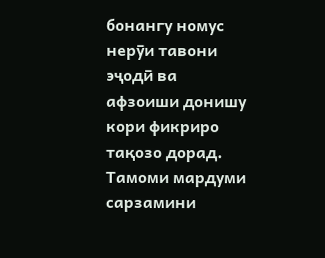бонангу номус нерӯи тавони эҷодӣ ва афзоиши донишу кори фикриро тақозо дорад. Тамоми мардуми сарзамини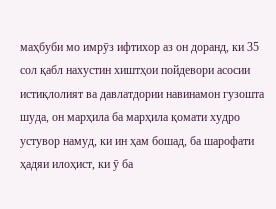маҳбуби мо имрӯз ифтихор аз он доранд, ки 35 сол қабл нахустин хиштҳои пойдевори асосии истиқлолият ва давлатдории навинамон гузошта шуда, он марҳила ба марҳила қомати худро устувор намуд, ки ин ҳам бошад, ба шарофати ҳадяи илоҳист, ки ӯ ба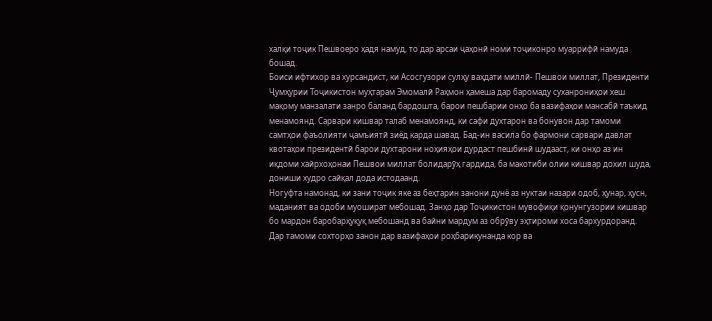халқи тоҷик Пешвоеро ҳадя намуд, то дар арсаи ҷаҳонӣ номи тоҷиконро муаррифӣ намуда бошад.
Боиси ифтихор ва хурсандист, ки Асосгузори сулҳу ваҳдати миллӣ- Пешвои миллат, Президенти Ҷумҳурии Тоҷикистон муҳтарам Эмомалӣ Раҳмон ҳамеша дар баромаду суханрониҳои хеш мақому манзалати занро баланд бардошта, барои пешбарии онҳо ба вазифаҳои мансабӣ таъкид менамоянд. Сарвари кишвар талаб менамоянд, ки сафи духтарон ва бонувон дар тамоми самтҳои фаъолияти ҷамъиятӣ зиёд карда шавад. Бад-ин васила бо фармони сарвари давлат квотаҳои президентӣ барои духтарони ноҳияҳои дурдаст пешбинӣ шудааст, ки онҳо аз ин иқдоми хайрхоҳонаи Пешвои миллат болидарӯҳ гардида, ба макотиби олии кишвар дохил шуда, дониши худро сайқал дода истодаанд.
Ногуфта намонад, ки зани тоҷик яке аз беҳтарин занони дунё аз нуктаи назари одоб, ҳунар, ҳусн, маданият ва одоби муошират мебошад. Занҳо дар Тоҷикистон мувофиқи қонунгузории кишвар бо мардон баробарҳуқуқ мебошанд ва байни мардум аз обрӯву эҳтироми хоса бархурдоранд.
Дар тамоми сохторҳо занон дар вазифаҳои роҳбарикунанда кор ва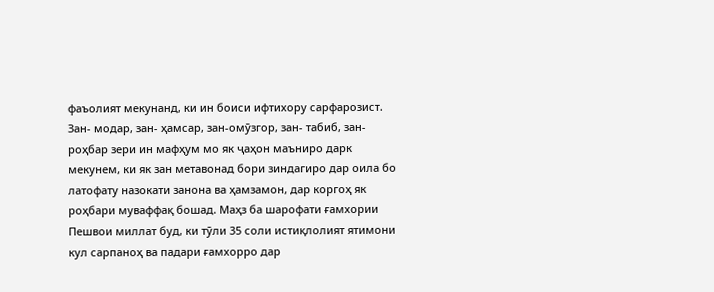фаъолият мекунанд, ки ин боиси ифтихору сарфарозист. Зан- модар, зан- ҳамсар, зан-омӯзгор, зан- табиб, зан- роҳбар зери ин мафҳум мо як ҷаҳон маъниро дарк мекунем, ки як зан метавонад бори зиндагиро дар оила бо латофату назокати занона ва ҳамзамон, дар коргоҳ як роҳбари муваффақ бошад. Маҳз ба шарофати ғамхории Пешвои миллат буд, ки тӯли 35 соли истиқлолият ятимони кул сарпаноҳ ва падари ғамхорро дар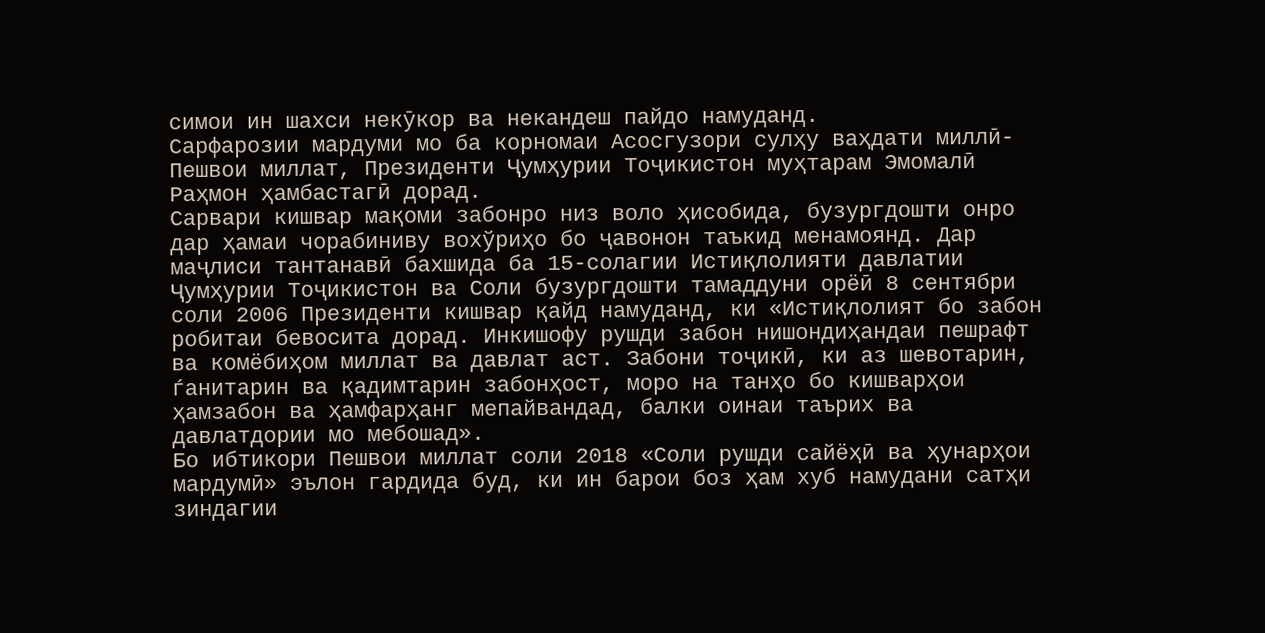симои ин шахси некӯкор ва некандеш пайдо намуданд.
Сарфарозии мардуми мо ба корномаи Асосгузори сулҳу ваҳдати миллӣ- Пешвои миллат, Президенти Ҷумҳурии Тоҷикистон муҳтарам Эмомалӣ Раҳмон ҳамбастагӣ дорад.
Сарвари кишвар мақоми забонро низ воло ҳисобида, бузургдошти онро дар ҳамаи чорабиниву вохўриҳо бо ҷавонон таъкид менамоянд. Дар маҷлиси тантанавӣ бахшида ба 15-солагии Истиқлолияти давлатии Ҷумҳурии Тоҷикистон ва Соли бузургдошти тамаддуни орёӣ 8 сентябри соли 2006 Президенти кишвар қайд намуданд, ки «Истиқлолият бо забон робитаи бевосита дорад. Инкишофу рушди забон нишондиҳандаи пешрафт ва комёбиҳом миллат ва давлат аст. Забони тоҷикӣ, ки аз шевотарин, ѓанитарин ва қадимтарин забонҳост, моро на танҳо бо кишварҳои ҳамзабон ва ҳамфарҳанг мепайвандад, балки оинаи таърих ва давлатдории мо мебошад».
Бо ибтикори Пешвои миллат соли 2018 «Соли рушди сайёҳӣ ва ҳунарҳои мардумӣ» эълон гардида буд, ки ин барои боз ҳам хуб намудани сатҳи зиндагии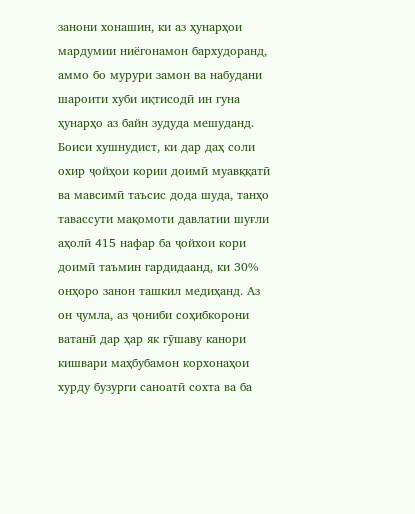занони хонашин, ки аз ҳунарҳои мардумии ниёгонамон бархудоранд, аммо бо мурури замон ва набудани шароити хуби иқтисодӣ ин гуна ҳунарҳо аз байн зудуда мешуданд. Боиси хушнудист, ки дар даҳ соли охир ҷойҳои кории доимӣ муавққатӣ ва мавсимӣ таъсис дода шуда, танҳо тавассути мақомоти давлатии шуғли аҳолӣ 415 нафар ба ҷойхои кори доимӣ таъмин гардидаанд, ки 30% онҳоро занон ташкил медиҳанд. Аз он ҷумла, аз ҷониби соҳибкорони ватанӣ дар ҳар як гӯшаву канори кишвари маҳбубамон корхонаҳои хурду бузурги саноатӣ сохта ва ба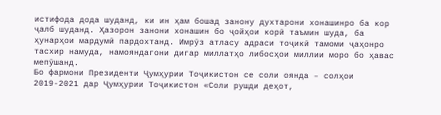истифода дода шуданд, ки ин ҳам бошад занону духтарони хонашинро ба кор ҷалб шуданд. Ҳазорон занони хонашин бо ҷойҳои корӣ таъмин шуда, ба ҳунарҳои мардумӣ пардохтанд. Имрӯз атласу адраси тоҷикӣ тамоми ҷаҳонро тасхир намуда, намояндагони дигар миллатҳо либосҳои миллии моро бо ҳавас мепӯшанд.
Бо фармони Президенти Ҷумҳурии Тоҷикистон се соли оянда – солҳои 2019-2021 дар Ҷумҳурии Тоҷикистон «Соли рушди деҳот,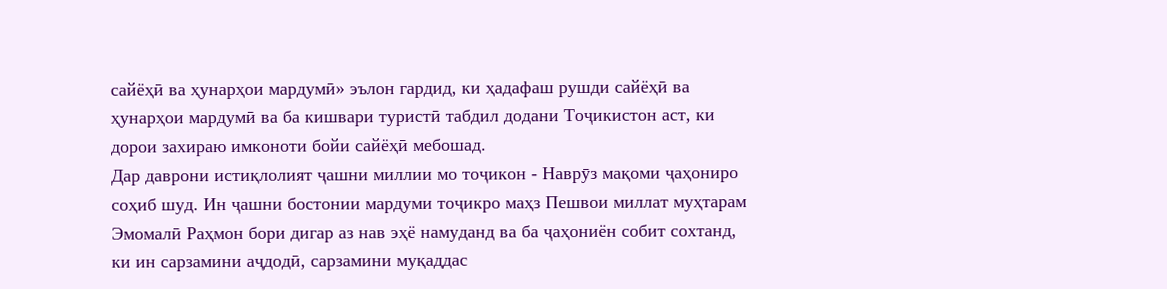сайёҳӣ ва ҳунарҳои мардумӣ» эълон гардид, ки ҳадафаш рушди сайёҳӣ ва ҳунарҳои мардумӣ ва ба кишвари туристӣ табдил додани Тоҷикистон аст, ки дорои захираю имконоти бойи сайёҳӣ мебошад.
Дар даврони истиқлолият ҷашни миллии мо тоҷикон - Наврӯз мақоми ҷаҳониро соҳиб шуд. Ин ҷашни бостонии мардуми тоҷикро маҳз Пешвои миллат муҳтарам Эмомалӣ Раҳмон бори дигар аз нав эҳё намуданд ва ба ҷаҳониён собит сохтанд, ки ин сарзамини аҷдодӣ, сарзамини муқаддас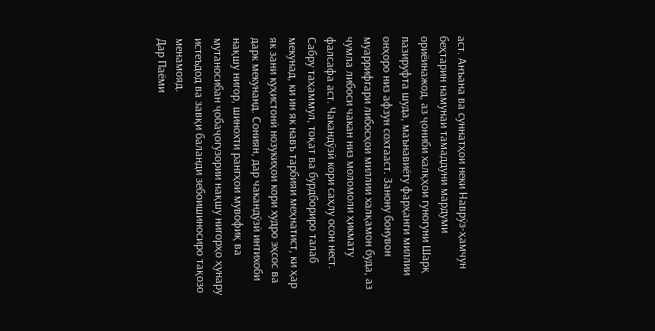аст. Анъана ва суннатҳои неки Наврӯз-ҳамчун беҳтарин намунаи тамаддуни мардуми ориёинажод, аз ҷониби халқҳои гуногуни Шарқ пазируфта шуда, маънавиёту фарҳанги миллии онҳоро низ афзун сохтааст. Занону бонувон муаррифгари либосҳои миллии халқамон буда, аз чумла либоси чакан низ моломоли ҳикмату фалсафа аст. Чакандўзӣ кори саҳлу осон нест. Сабру таҳаммул, тоқат ва бурдбориро талаб мекунад, ки ин як навъ тарбияи меҳнатист, ки ҳар як зани куҳистонӣ нозукиҳои кори худро эҳсос ва дарк мекунанд. Сониян, дар чакандўзӣ интихоби нақшу нигор, шинохти рангҳои мувофиқ ва мутаносибан ҷобаҷогузории нақшу нигорҳо ҳунару истеъдод ва завқи баланди зебоишиносиро тақозо менамояд.
Дар Паёми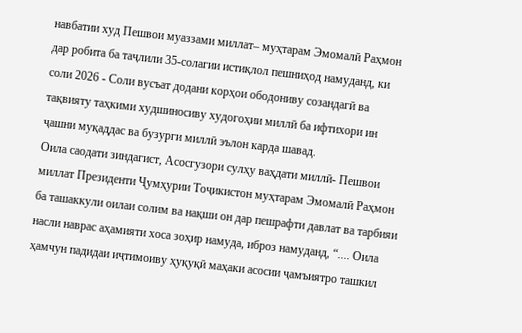навбатии худ Пешвои муаззами миллат– муҳтарам Эмомалӣ Раҳмон дар робита ба таҷлили 35-солагии истиқлол пешниҳод намуданд, ки соли 2026 - Соли вусъат додани корҳои ободониву созандагӣ ва тақвияту таҳкими худшиносиву худогоҳии миллӣ ба ифтихори ин ҷашни муқаддас ва бузурги миллӣ эълон карда шавад.
Оила саодати зиндагист, Асосгузори сулҳу ваҳдати миллӣ- Пешвои миллат Президенти Ҷумҳурии Тоҷикистон муҳтарам Эмомалӣ Раҳмон ба ташаккули оилаи солим ва нақши он дар пешрафти давлат ва тарбияи насли наврас аҳамияти хоса зоҳир намуда, иброз намуданд, “.... Оила ҳамчун падидаи иҷтимоиву ҳуқуқӣ маҳаки асосии ҷамъиятро ташкил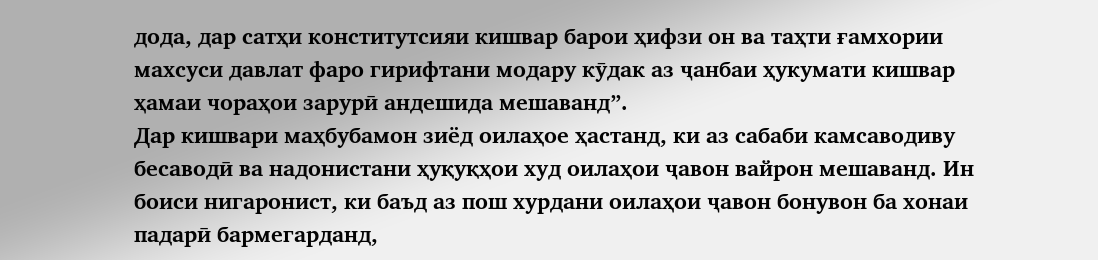дода, дар сатҳи конститутсияи кишвар барои ҳифзи он ва таҳти ғамхории махсуси давлат фаро гирифтани модару кӯдак аз ҷанбаи ҳукумати кишвар ҳамаи чораҳои зарурӣ андешида мешаванд”.
Дар кишвари маҳбубамон зиёд оилаҳое ҳастанд, ки аз сабаби камсаводиву бесаводӣ ва надонистани ҳуқуқҳои худ оилаҳои ҷавон вайрон мешаванд. Ин боиси нигаронист, ки баъд аз пош хурдани оилаҳои ҷавон бонувон ба хонаи падарӣ бармегарданд,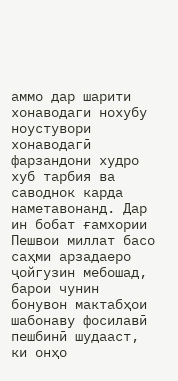аммо дар шарити хонаводаги нохубу ноустувори хонаводагӣ фарзандони худро хуб тарбия ва саводнок карда наметавонанд. Дар ин бобат ғамхории Пешвои миллат басо саҳми арзадаеро ҷойгузин мебошад, барои чунин бонувон мактабҳои шабонаву фосилавӣ пешбинӣ шудааст, ки онҳо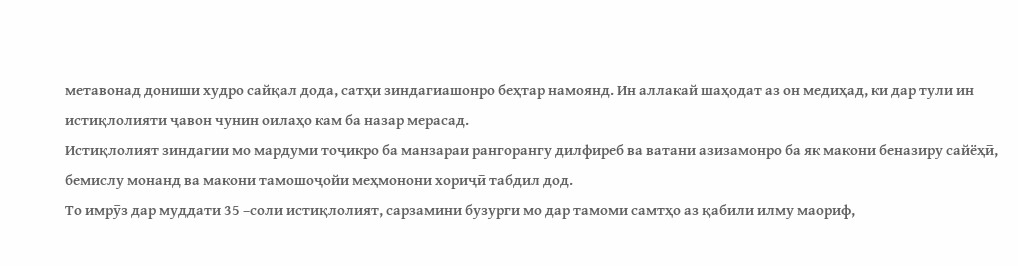метавонад дониши худро сайқал дода, сатҳи зиндагиашонро беҳтар намоянд. Ин аллакай шаҳодат аз он медиҳад, ки дар тули ин истиқлолияти ҷавон чунин оилаҳо кам ба назар мерасад.
Истиқлолият зиндагии мо мардуми тоҷикро ба манзараи рангорангу дилфиреб ва ватани азизамонро ба як макони беназиру сайёҳӣ, бемислу монанд ва макони тамошоҷойи меҳмонони хориҷӣ табдил дод.
То имрӯз дар муддати 35 –соли истиқлолият, сарзамини бузурги мо дар тамоми самтҳо аз қабили илму маориф,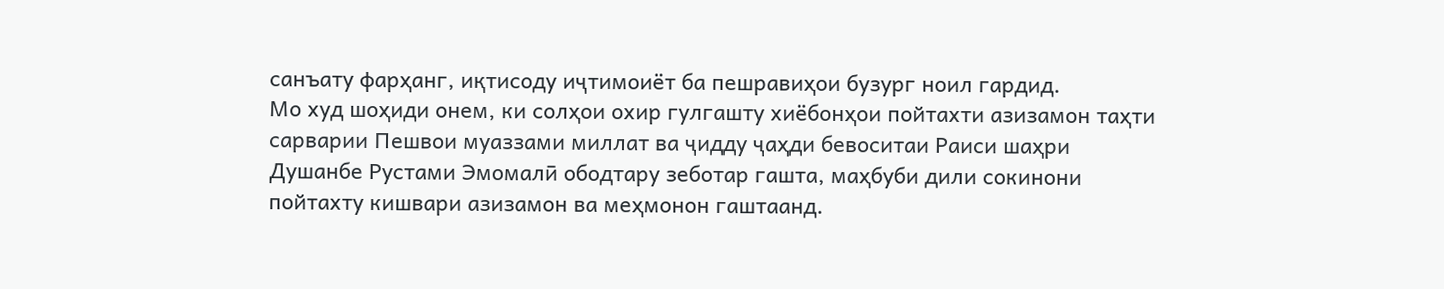санъату фарҳанг, иқтисоду иҷтимоиёт ба пешравиҳои бузург ноил гардид.
Мо худ шоҳиди онем, ки солҳои охир гулгашту хиёбонҳои пойтахти азизамон таҳти сарварии Пешвои муаззами миллат ва ҷидду ҷаҳди бевоситаи Раиси шаҳри Душанбе Рустами Эмомалӣ ободтару зеботар гашта, маҳбуби дили сокинони пойтахту кишвари азизамон ва меҳмонон гаштаанд.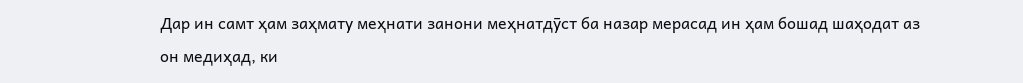Дар ин самт ҳам заҳмату меҳнати занони меҳнатдӯст ба назар мерасад ин ҳам бошад шаҳодат аз он медиҳад, ки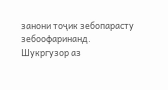занони тоҷик зебопарасту зебоофаринанд.
Шукргузор аз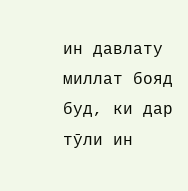ин давлату миллат бояд буд, ки дар тӯли ин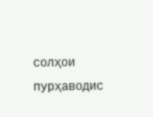солҳои пурҳаводис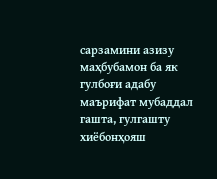сарзамини азизу маҳбубамон ба як гулбоғи адабу маърифат мубаддал гашта, гулгашту хиёбонҳояш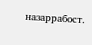назаррабост.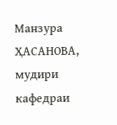Манзура ҲАСАНОВА,
мудири кафедраи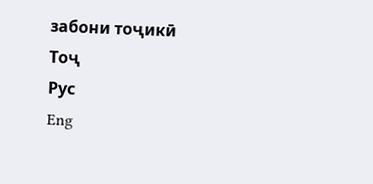забони тоҷикӣ
Тоҷ
Рус
Eng